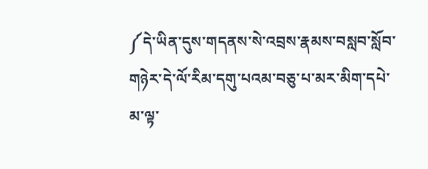༼དེ་ཡིན་དུས་གདནས་སེ་འབྲས་རྣམས་བསླབ་སློབ་གཉེར་དེ་ལོ་རིམ་དགུ་པའམ་བཅུ་པ་མར་མིག་དཔེ་མ་ལྟ་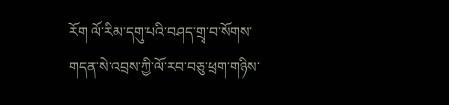རོག ལོ་རིམ་དགུ་པའི་བཤད་གྲྭ་བ་སོགས་གདན་སེ་འབྲས་ཀྱི་ལོ་རབ་བཅུ་ཕྲག་གཉིས་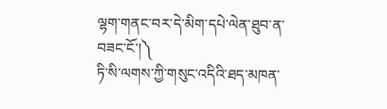ལྷག་གནང་བར་དེ་མིག་དཔེ་ལེན་ཐུབ་ན་བཟང་ངོ་།༽
ཏི་སི་ལགས་ཀྱི་གསུང་འདིའི་ཐད་མཁན་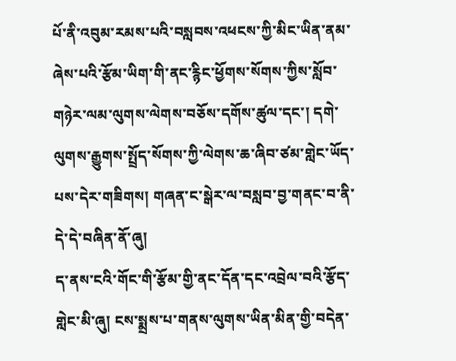པོ་ནི་འབུམ་རམས་པའི་བསླབས་འཕངས་ཀྱི་མིང་ཡིན་ནམ་ཞེས་པའི་རྩོམ་ཡིག་གི་ནང་རྙིང་ཕྱོགས་སོགས་ཀྱིས་སློབ་གཉེར་ལམ་ལུགས་ལེགས་བཅོས་དགོས་ཚུལ་དང་། དགེ་ལུགས་རྒྱུགས་སྤྲོད་སོགས་ཀྱི་ལེགས་ཆ་ཞིབ་ཙམ་གླེང་ཡོད་པས་དེར་གཟིགས། གཞན་ང་སྒེར་ལ་བསླབ་བྱ་གནང་བ་ནི་དེ་དེ་བཞིན་ནོ་ཞུ།
ད་ནས་ངའི་གོང་གི་རྩོམ་གྱི་ནང་དོན་དང་འབྲེལ་བའི་རྩོད་གླེང་མི་ཞུ། ངས་སྨྲས་པ་གནས་ལུགས་ཡིན་མིན་གྱི་བདེན་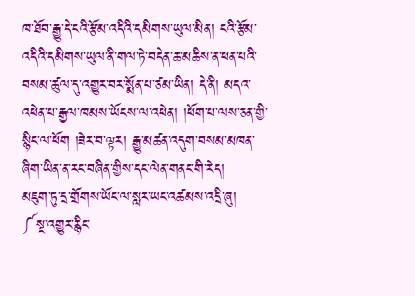ཁ་ཐོབ་རྒྱུ་དེ་ངའི་རྩོམ་འདིའི་དམིགས་ཡུལ་མིན། ངའི་རྩོམ་འདིའི་དམིགས་ཡུལ་ནི་གལ་ཏེ་བདེན་ཆ་མཆིས་ན་ཕན་པའི་བསམ་ཚུལ་དུ་འགྱུར་བར་སྨོན་པ་ཙམ་ཡིན། དེ་ནི། མདའ་འཕེན་པ་རྒྱལ་ཁམས་ཡོངས་ལ་འཕེན། །ཕོག་པ་ལས་ཅན་གྱི་སྙིང་ལ་ཕོག །ཟེར་བ་ལྟར། རྒྱུ་མཚན་འདུག་བསམ་མཁན་ཞིག་ཡིན་ན་རང་བཞིན་གྱིས་དང་ལེན་གནང་གི་རེད།
མཇུག་ཏུ་དྲ་གྲོགས་ཡོང་ལ་སླར་ཡང་འཚམས་འདྲི་ཞུ།
༼སྔ་འགྱུར་རྙིང་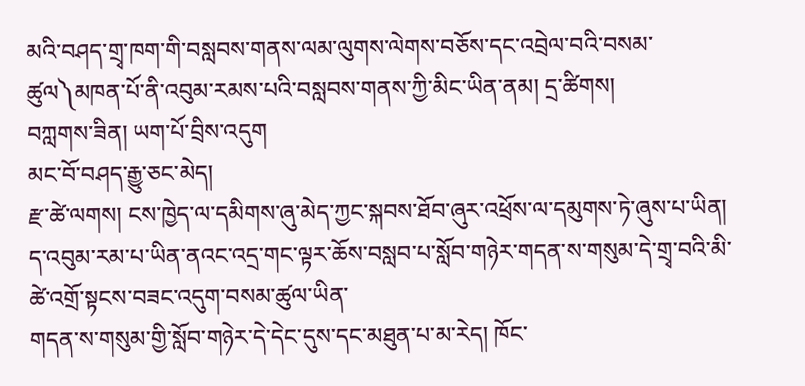མའི་བཤད་གྲྭ་ཁག་གི་བསླབས་གནས་ལམ་ལུགས་ལེགས་བཅོས་དང་འབྲེལ་བའི་བསམ་ཚུལ༽མཁན་པོ་ནི་འབུམ་རམས་པའི་བསླབས་གནས་ཀྱི་མིང་ཡིན་ནམ། དྲ་ཚིགས།
བཀླགས་ཟིན། ཡག་པོ་བྲིས་འདུག
མང་བོ་བཤད་རྒྱུ་ཅང་མེད།
རྫ་ཚེ་ལགས། ངས་ཁྱེད་ལ་དམིགས་ཞུ་མེད་ཀྱང་སྐབས་ཐོབ་ཞུར་འཕྲོས་ལ་དམུགས་ཏེ་ཞུས་པ་ཡིན། ད་འབུམ་རམ་པ་ཡིན་ནའང་འདྲ་གང་ལྟར་ཆོས་བསླབ་པ་སློབ་གཉེར་གདན་ས་གསུམ་དེ་གྲྭ་བའི་མི་ཚེ་འགྲོ་སྟངས་བཟང་འདུག་བསམ་ཚུལ་ཡིན་
གདན་ས་གསུམ་གྱི་སློབ་གཉེར་དེ་དེང་དུས་དང་མཐུན་པ་མ་རེད། ཁོང་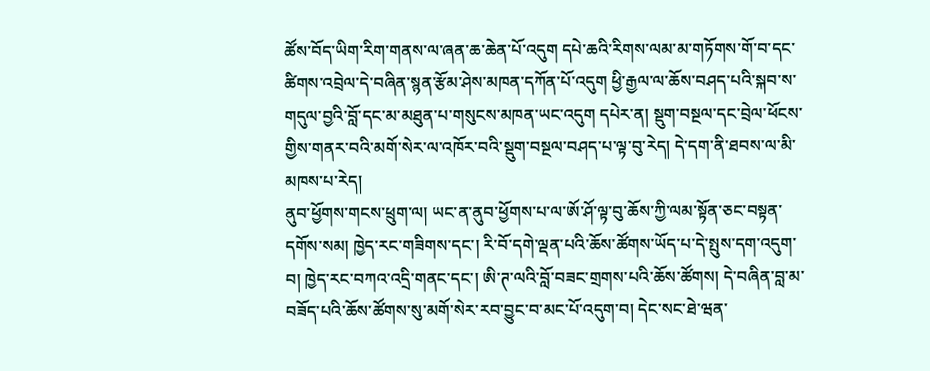ཚོས་བོད་ཡིག་རིག་གནས་ལ་ཞན་ཆ་ཆེན་པོ་འདུག དཔེ་ཆའི་རིགས་ལམ་མ་གཏོགས་གོ་བ་དང་ཚིགས་འབྲེལ་དེ་བཞིན་སྙན་རྩོམ་ཤེས་མཁན་དཀོན་པོ་འདུག ཕྱི་རྒྱལ་ལ་ཆོས་བཤད་པའི་སྐབ་ས་གདུལ་བྱའི་བློ་དང་མ་མཐུན་པ་གསུངས་མཁན་ཡང་འདུག དཔེར་ན། སྡུག་བསྔལ་དང་བྲེལ་ཕོངས་གྱིས་གནར་བའི་མགོ་སེར་ལ་འཁོར་བའི་སྡུག་བསྔལ་བཤད་པ་ལྟ་བུ་རེད། དེ་དག་ནི་ཐབས་ལ་མི་མཁས་པ་རེད།
ནུབ་ཕྱོགས་གངས་ཕྲུག་ལ། ཡང་ན་ནུབ་ཕྱོགས་པ་ལ་ཨོ་ཤོ་ལྟ་བུ་ཆོས་ཀྱི་ལམ་སྟོན་ཅང་བསྟན་དགོས་སམ། ཁྱེད་རང་གཟིགས་དང་། རི་བོ་དགེ་ལྡན་པའི་ཆོས་ཚོགས་ཡོད་པ་དེ་སྤུས་དག་འདུག་བ། ཁྱེད་རང་བཀའ་འདྲི་གནང་དང་། ཨི་ཊ་ལའི་བློ་བཟང་གྲགས་པའི་ཆོས་ཚོགས། དེ་བཞིན་བླ་མ་བཟོད་པའི་ཆོས་ཚོགས་སུ་མགོ་སེར་རབ་བྱུང་བ་མང་པོ་འདུག་བ། དེང་སང་ཐེ་ཝན་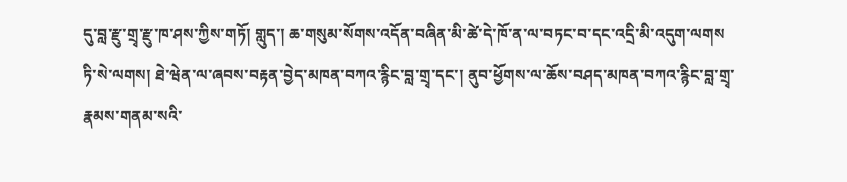དུ་བླ་རྫུ་གྲྭ་རྫུ་ཁ་ཤས་ཀྱིས་གཏོ། གླུད་། ཆ་གསུམ་སོགས་འདོན་བཞིན་མི་ཚེ་དེ་ཁོ་ན་ལ་བཏང་བ་དང་འདྲི་མི་འདུག་ལགས
ཏི་སེ་ལགས། ཐེ་ཝེན་ལ་ཞབས་བརྟན་བྱེད་མཁན་བཀའ་རྙིང་བླ་གྲྭ་དང་། ནུབ་ཕྱོགས་ལ་ཆོས་བཤད་མཁན་བཀའ་རྙིང་བླ་གྲྭ་རྣམས་གནམ་སའི་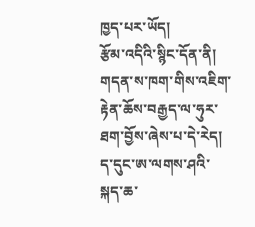ཁྱད་པར་ཡོད།
རྩོམ་འདིའི་སྙིང་དོན་ནི། གདན་ས་ཁག་གིས་འཇིག་རྟེན་ཆོས་བརྒྱད་ལ་ཧུར་ཐག་བྱོས་ཞེས་པ་དེ་རེད། ད་དུང་ཨ་ལགས་ཤའི་སྐད་ཆ་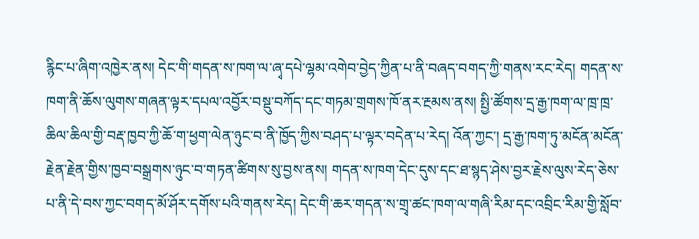རྙིང་པ་ཞིག་འཁྱེར་ནས། དེང་གི་གདན་ས་ཁག་ལ་ཞྭ་དཔེ་ལྷམ་འགེབ་བྱེད་ཀྱིན་པ་ནི་བཞད་བགད་ཀྱི་གནས་རང་རེད། གདན་ས་ཁག་ནི་ཆོས་ལུགས་གཞན་ལྟར་དཔལ་འབྱོར་བསྡུ་བཀོད་དང་གཏམ་གྲགས་ཁོ་ནར་རྔམས་ནས། སྤྱི་ཚོགས་དྲ་རྒྱ་ཁག་ལ་ཁྲ་ཁྲ་ཆིལ་ཆིལ་གྱི་བརྡ་ཁྱབ་ཀྱི་ཆོ་ག་ཕྱག་ལེན་ཉུང་བ་ནི་ཁྱོད་ཀྱིས་བཤད་པ་ལྟར་བདེན་པ་རེད། འོན་ཀྱང་། དྲ་རྒྱ་ཁག་ཏུ་མངོན་མངོན་རྗེན་རྗེན་གྱིས་ཁྱབ་བསྒྲགས་ཉུང་བ་གཏན་ཚིགས་སུ་བྱས་ནས། གདན་ས་ཁག་དེང་དུས་དང་ཐ་སྙད་ཤེས་བྱར་རྗེས་ལུས་རེད་ཅེས་པ་ནི་དེ་བས་ཀྱང་བགད་མོ་ཤོར་དགོས་པའི་གནས་རེད། དེང་གི་ཆར་གདན་ས་གྲྭ་ཚང་ཁག་ལ་གཞི་རིམ་དང་འབྲིང་རིམ་གྱི་སློབ་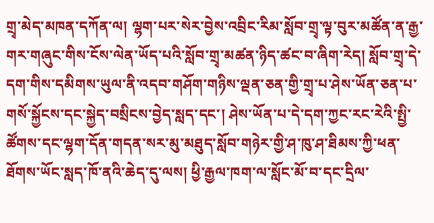གྲྭ་མེད་མཁན་དཀོན་ལ། ལྷག་པར་སེར་བྱེས་འབྲིང་རིམ་སློབ་གྲྭ་ལྟ་བུར་མཚོན་ན་རྒྱ་གར་གཞུང་གིས་ངོས་ལེན་ཡོད་པའི་སློབ་གྲྭ་མཚན་ཉིད་ཚང་བ་ཞིག་རེད། སློབ་གྲྭ་དེ་དག་གིས་དམིགས་ཡུལ་ནི་འདབ་གཤོག་གཉིས་ལྡན་ཅན་གྱི་གྲྭ་པ་ཤེས་ཡོན་ཅན་པ་གསོ་སྐྱོངས་དང་སྐྱེད་བསྲིངས་བྱེད་སླད་དང་། ཤེས་ཡོན་པ་དེ་དག་ཀྱང་རང་རེའི་སྤྱི་ཚོགས་དང་ལྷག་དོན་གདན་སར་མུ་མཐུད་སློབ་གཉེར་གྱི་ཤ་ཁུ་ཤ་ཐིམས་ཀྱི་ཕན་ཐོགས་ཡོང་སླད་ཁོ་ནའི་ཆེད་དུ་ལས། ཕྱི་རྒྱལ་ཁག་ལ་སློང་མོ་བ་དང་དྲིལ་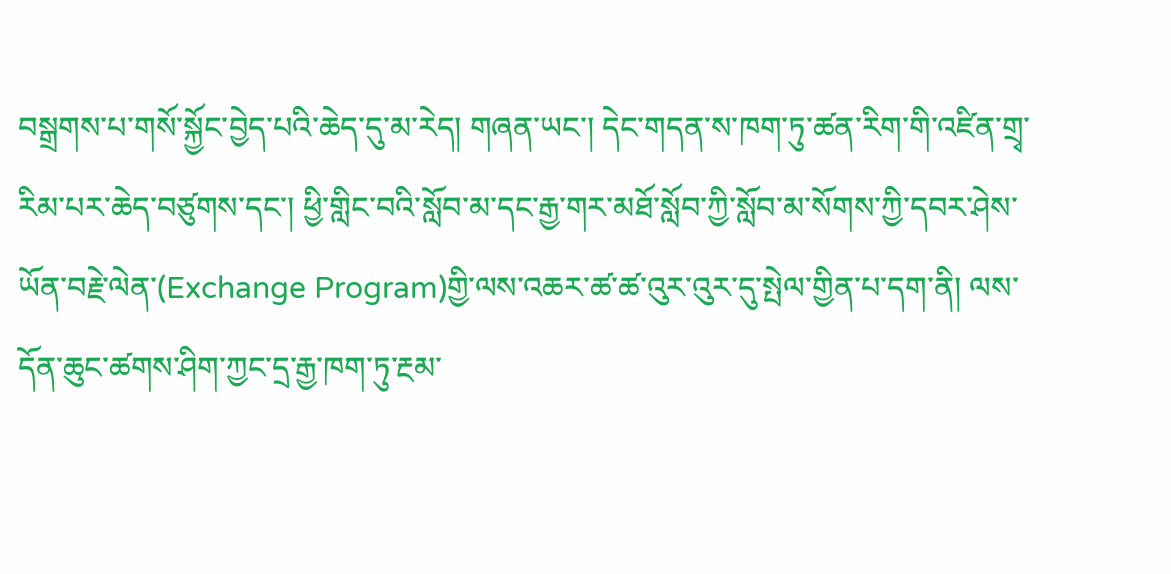བསྒྲགས་པ་གསོ་སྐྱོང་བྱེད་པའི་ཆེད་དུ་མ་རེད། གཞན་ཡང་། དེང་གདན་ས་ཁག་ཏུ་ཚན་རིག་གི་འཛིན་གྲྭ་རིམ་པར་ཆེད་བཙུགས་དང་། ཕྱི་གླིང་བའི་སློབ་མ་དང་རྒྱ་གར་མཐོ་སློབ་ཀྱི་སློབ་མ་སོགས་ཀྱི་དབར་ཤེས་ཡོན་བརྗེ་ལེན་(Exchange Program)གྱི་ལས་འཆར་ཚ་ཚ་འུར་འུར་དུ་སྤེལ་གྱིན་པ་དག་ནི། ལས་དོན་ཆུང་ཚགས་ཤིག་ཀྱང་དྲ་རྒྱ་ཁག་ཏུ་རྔམ་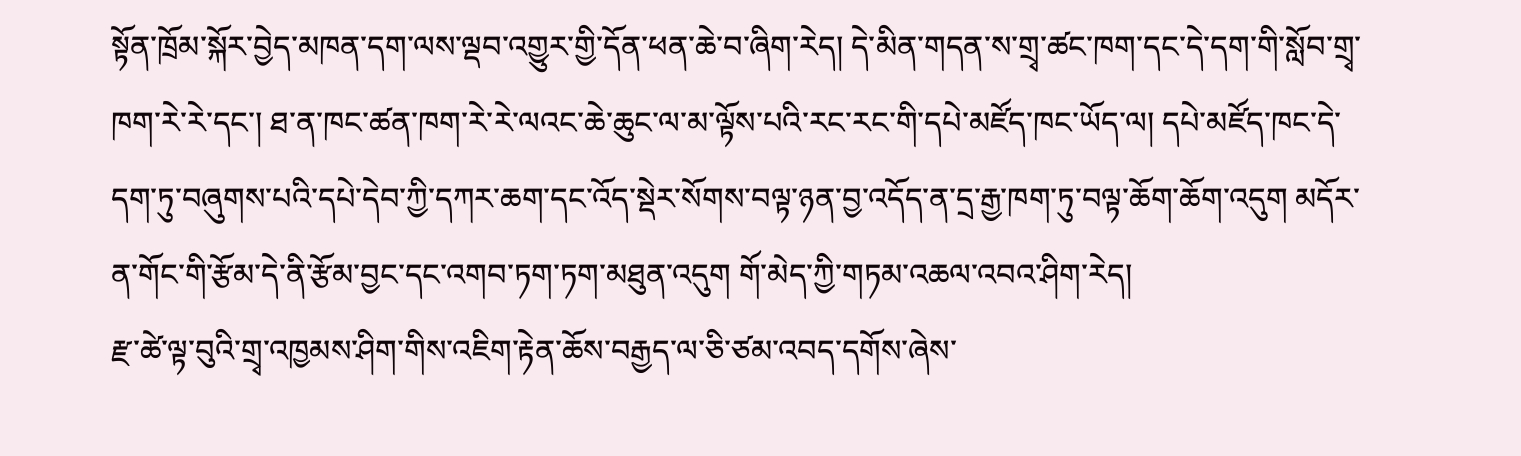སྟོན་ཁྲོམ་སྐོར་བྱེད་མཁན་དག་ལས་ལྡབ་འགྱུར་གྱི་དོན་ཕན་ཆེ་བ་ཞིག་རེད། དེ་མིན་གདན་ས་གྲྭ་ཚང་ཁག་དང་དེ་དག་གི་སློབ་གྲྭ་ཁག་རེ་རེ་དང་། ཐ་ན་ཁང་ཚན་ཁག་རེ་རེ་ལའང་ཆེ་ཆུང་ལ་མ་ལྟོས་པའི་རང་རང་གི་དཔེ་མཛོད་ཁང་ཡོད་ལ། དཔེ་མཛོད་ཁང་དེ་དག་ཏུ་བཞུགས་པའི་དཔེ་དེབ་ཀྱི་དཀར་ཆག་དང་འོད་སྡེར་སོགས་བལྟ་ཉན་བྱ་འདོད་ན་དྲ་རྒྱ་ཁག་ཏུ་བལྟ་ཆོག་ཆོག་འདུག མདོར་ན་གོང་གི་རྩོམ་དེ་ནི་རྩོམ་བྱང་དང་འགབ་ཏག་ཏག་མཐུན་འདུག གོ་མེད་ཀྱི་གཏམ་འཆལ་འབའ་ཤིག་རེད།
རྫ་ཚེ་ལྟ་བུའི་གྲྭ་འཁྱམས་ཤིག་གིས་འཇིག་རྟེན་ཆོས་བརྒྱད་ལ་ཅི་ཙམ་འབད་དགོས་ཞེས་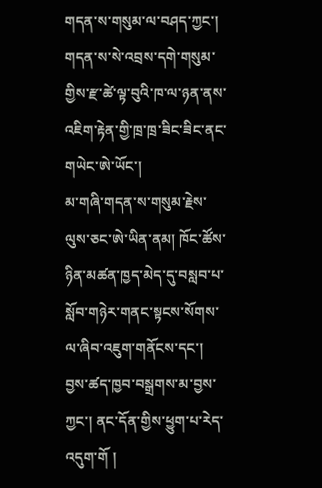གདན་ས་གསུམ་ལ་བཤད་ཀྱང་། གདན་ས་སེ་འབྲས་དགེ་གསུམ་གྱིས་རྫ་ཚེ་ལྟ་བུའི་ཁ་ལ་ཉན་ནས་འཇིག་རྟེན་གྱི་ཁྲ་ཁྲ་ཟིང་ཟིང་ནང་གཡེང་ཨེ་ཡོང་།
མ་གཞི་གདན་ས་གསུམ་རྗེས་ལུས་ཅང་ཨེ་ཡིན་ནམ། ཁོང་ཚོས་ཉིན་མཚན་ཁྱད་མེད་དུ་བསླབ་པ་སློབ་གཉེར་གནང་སྟངས་སོགས་ལ་ཞིབ་འཇུག་གནོངས་དང་།
བྱས་ཚད་ཁྱབ་བསྒྲགས་མ་བྱས་ཀྱང་། ནང་དོན་གྱིས་ཕྱུག་པ་རེད་འདུག་གོ །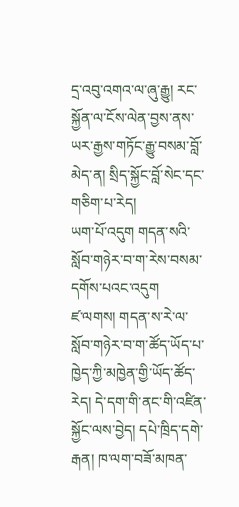དྲ་འབུ་འགའ་ལ་ཞུ་རྒྱུ། རང་སྐྱོན་ལ་ངོས་ལེན་བྱས་ནས་ཡར་རྒྱས་གཏོང་རྒྱུ་བསམ་བློ་མེད་ན། སྲིད་སྐྱོང་བློ་སེང་དང་གཅིག་པ་རེད།
ཡག་པོ་འདུག གདན་སའི་སློབ་གཉེར་བ་ག་རེས་བསམ་དགོས་པའང་འདུག
ཛ་ལགས། གདན་ས་རེ་ལ་སློབ་གཉེར་བ་ག་ཚོད་ཡོད་པ་ཁྱེད་ཀྱི་མཁྱེན་གྱི་ཡོད་ཚོད་རེད། དེ་དག་གི་ནང་གི་འཛིན་སྐྱོང་ལས་བྱེད། དཔེ་ཁྲིད་དགེ་རྒན། ཁ་ལག་བཟོ་མཁན་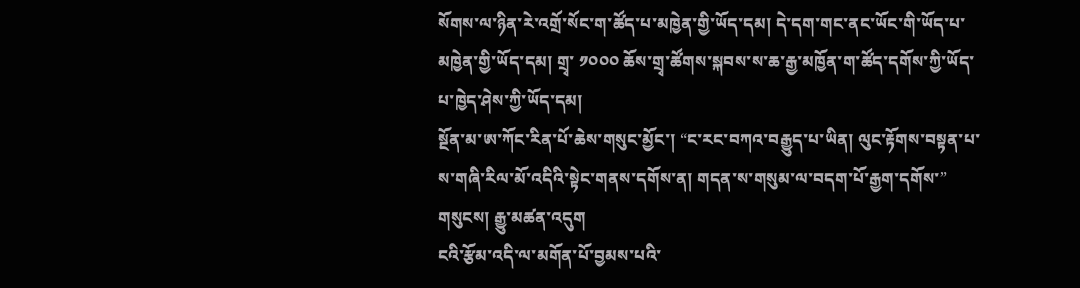སོགས་ལ་ཉིན་རེ་འགྲོ་སོང་ག་ཚོད་པ་མཁྱེན་གྱི་ཡོད་དམ། དེ་དག་གང་ནང་ཡོང་གི་ཡོད་པ་མཁྱེན་གྱི་ཡོད་དམ། གྲྭ་ ༡༠༠༠ ཆོས་གྲྭ་ཚོགས་སྐབས་ས་ཆ་རྒྱ་མཁྱོན་ག་ཚོད་དགོས་ཀྱི་ཡོད་པ་ཁྱེད་ཤེས་ཀྱི་ཡོད་དམ།
སྔོན་མ་ཨ་ཀོང་རིན་པོ་ཆེས་གསུང་མྱོང་། “ང་རང་བཀའ་བརྒྱུད་པ་ཡིན། ལུང་རྟོགས་བསྟན་པ་ས་གཞི་རིལ་མོ་འདིའི་སྟེང་གནས་དགོས་ན། གདན་ས་གསུམ་ལ་བདག་པོ་རྒྱག་དགོས་” གསུངས། རྒྱུ་མཚན་འདུག
ངའི་རྩོམ་འདི་ལ་མགོན་པོ་བྱམས་པའི་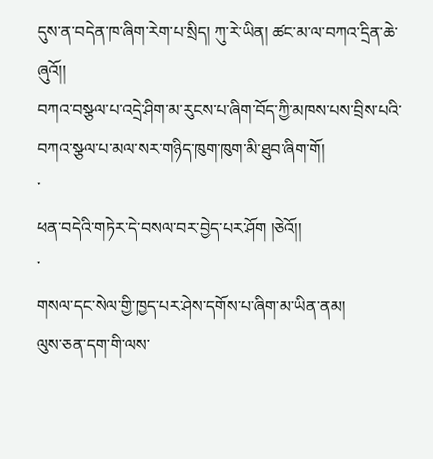དུས་ན་བདེན་ཁ་ཞིག་རེག་པ་སྲིད། ཀུ་རེ་ཡིན། ཚང་མ་ལ་བཀའ་དྲིན་ཆེ་ཞུའོ།།
བཀའ་བསྩལ་པ་འདྲེ་ཤིག་མ་རུངས་པ་ཞིག་བོད་ཀྱི་མཁས་པས་བྲིས་པའི་བཀའ་སྩལ་པ་མལ་སར་གཉིད་ཁུག་ཁུག་མི་ཐུབ་ཞིག་གོ།
་
ཕན་བདེའི་གཏེར་དེ་བསལ་བར་བྱེད་པར་ཤོག །ཅེའོ།།
་
གསལ་དང་སེལ་གྱི་ཁྱད་པར་ཤེས་དགོས་པ་ཞིག་མ་ཡིན་ནམ།
ལུས་ཅན་དག་གི་ལས་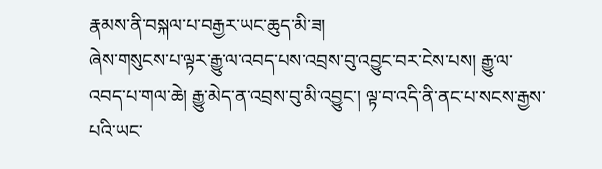རྣམས་ནི་བསྐལ་པ་བརྒྱར་ཡང་ཆུད་མི་ཟ།
ཞེས་གསུངས་པ་ལྟར་རྒྱུ་ལ་འབད་པས་འབྲས་བུ་འབྱུང་བར་ངེས་པས། རྒྱུ་ལ་འབད་པ་གལ་ཆེ། རྒྱུ་མེད་ན་འབྲས་བུ་མི་འབྱུང་། ལྟ་བ་འདི་ནི་ནང་པ་སངས་རྒྱས་པའི་ཡང་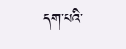དག་པའི་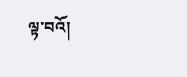ལྟ་བའོ།